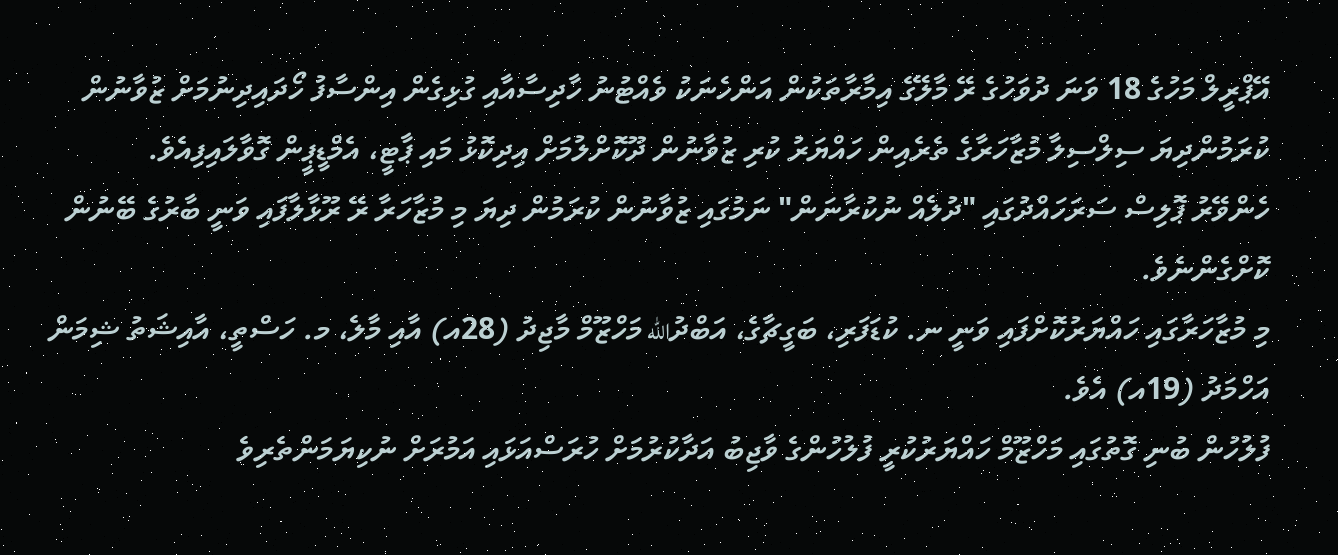އޭޕްރީލް މަހުގެ 18 ވަނަ ދުވަހުގެ ރޭ މާލޭގެ އިމާރާތަކުން އަންހެނަކު ވެއްޓުނު ހާދިސާއާއި ގުޅިގެން އިންސާފު ހޯދައިދިނުމަށް ޒުވާނުން ކުރަމުންދިޔަ ސިލްސިލާ މުޒާހަރާގެ ތެރެއިން ހައްޔަރު ކުރި ޒުވާނުން ދޫކޮށްލުމަށް އިދިކޮޅު މައި ޕާޓީ، އެމްޑީޕީން ގޮވާލައިފިއެވެ.
ހެންވޭރު ޕޮލިސް ސަރަހައްދުގައި "ދުލެއް ނުކުރާނަން" ނަމުގައި ޒުވާނުން ކުރަމުން ދިޔަ މި މުޒާހަރާ ރޭ ރޫޅާލާފައި ވަނީ ބާރުގެ ބޭނުން ކޮށްގެންނެވެ.
މި މުޒާހަރާގައި ހައްޔަރުކޮށްފައި ވަނީ ނ. ކުޑަފަރި، ބަގީޗާގެ، އަބްދުالله މަހްޒޫމް މާޖިދު (28އ) އާއި މާލެ، މ. ހަސްތީ، އާއިޝަތު ޝިމަން އަހްމަދު (19އ) އެވެ.
ފުލުހުން ބުނި ގޮތުގައި މަހްޒޫމް ހައްޔަރުކުރީ ފުލުހުންގެ ވާޖިބު އަދާކުރުމަށް ހުރަސްއަޅައި އަމުރަށް ނުކިޔަމަންތެރިވެ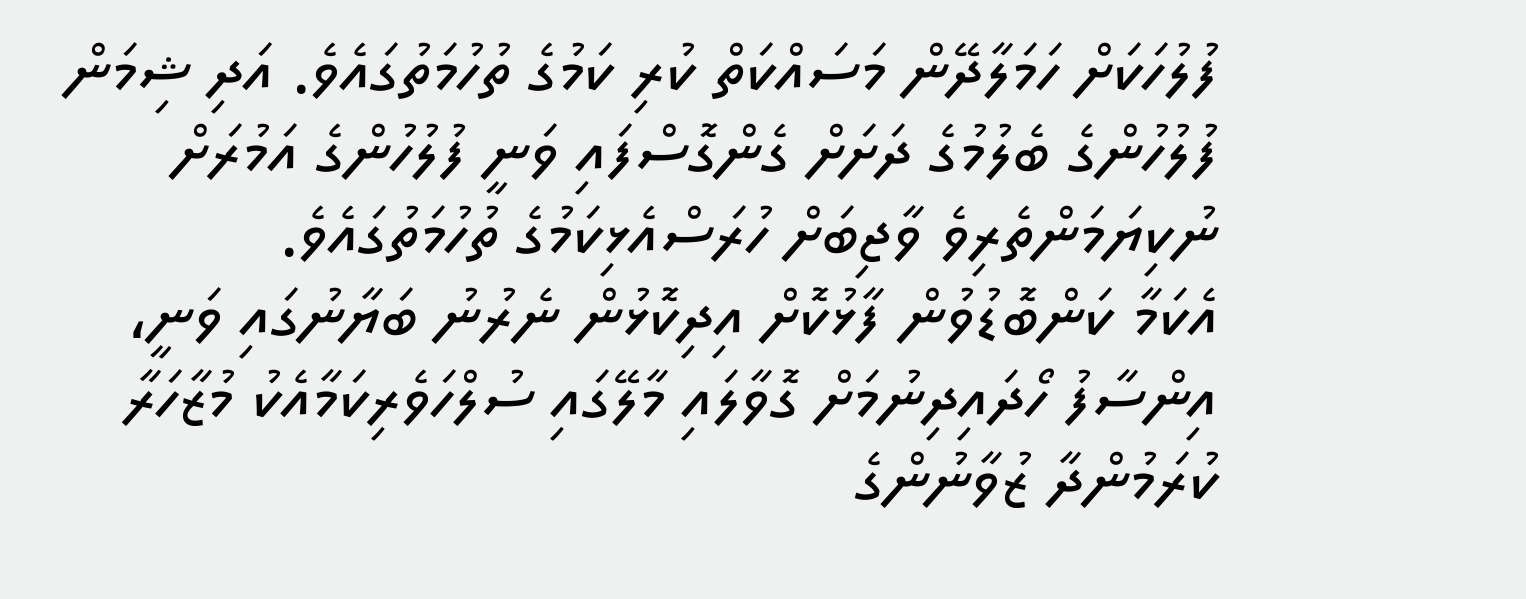ފުލުހަކަށް ހަމަލާދޭން މަސައްކަތް ކުރި ކަމުގެ ތުހުމަތުގައެވެ. އަދި ޝިމަން ފުލުހުންގެ ބެލުމުގެ ދަށަށް ގެންގޮސްފައި ވަނީ ފުލުހުންގެ އަމުރަށް ނުކިޔަމަންތެރިވެ ވާޖިބަށް ހުރަސްއެޅިކަމުގެ ތުހުމަތުގައެވެ.
އެކަމާ ކަންބޮޑުވުން ފާޅުކޮށް އިދިކޮޅުން ނެރުނު ބަޔާނުގައި ވަނީ، އިންސާފު ހޯދައިދިނުމަށް ގޮވާލައި މާލޭގައި ސުލްހަވެރިކަމާއެކު މުޒާހަރާ ކުރަމުންދާ ޒުވާނުންގެ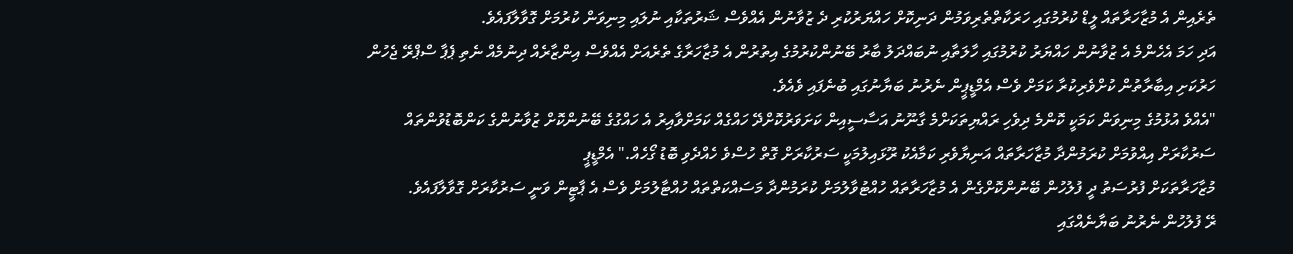ތެރެއިން އެ މުޒާހަރާތައް ލީޑް ކުރުމުގައި ހަރަކާތްތެރިވަމުން ދަނިކޮށް ހައްޔަރުކުރި ދެ ޒުވާނުން އެއްވެސް ޝަރުތަކާއި ނުލައި މިނިވަން ކުރުމަށް ގޮވާލާފައެވެ.
އަދި ހަމަ އެހެންމެ އެ ޒުވާނުން ހައްޔަރު ކުރުމުގައި ހާލަތާއި ނުބައްދަލު ބާރު ބޭނުންކުރުމުގެ އިތުރުން އެ މުޒާހަރާގެ ތެރެއަށް އެއްވެސް އިންޒާރެއް ދިނުމެއް ނެތި ޕެޕާ ސްޕްރޭ ޖެހުން ހަރުކަށި އިބާރާތުން ކުށްވެރިކުރާ ކަމަށް ވެސް އެމްޑީޕީން ނެރުނު ބަޔާނުގައި ބުނެފައި ވެއެވެ.
"އެއްވެ އުޅުމުގެ މިނިވަން ކަމަކީ ކޮންމެ ދިވެހި ރައްޔިތަކަށްމެ ގާނޫނު އަސާސީއިން ކަށަވަރުކޮށްދޭ ހައްގެއް ކަމަށްވާއިރު އެ ހައްގުގެ ބޭނުންކޮށް ޒުވާނުންގެ ކަންބޮޑުވުންތައް ސަރުކާރަށް އިއްވުމަށް ކުރަމުންދާ މުޒާހަރާތައް އަނިޔާވެރި ކަމާއެކު ރޫޅައިލުމަކީ ސަރުކާރަށް ގޮތް ހުސްވެ ހެއްދެވި ބޮޑު ގޯހެއް." އެމްޑީޕީ
މުޒާހަރާތަކަށް ފުރުސަތު ދީ ފުލުހުން ބޭނުންކޮށްގެން އެ މުޒާހަރާތައް ހުއްޓުވާލުމަށް ކުރަމުންދާ މަސައްކަތްތައް ހުއްޓާލުމަށް ވެސް އެ ޕާޓީން ވަނީ ސަރުކާރަށް ގޮވާލާފައެވެ.
ރޭ ފުލުހުން ނެރުނު ބަޔާނެއްގައި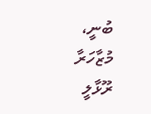ބުނީ، މުޒާހަރާ ރޫޅާލީ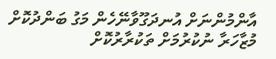އާންމުންނަށް އުނދަގޫވާނޭހެން މަގު ބަންދުކޮށް މުޒާހަރާ ނުކުރުމަށް ތަކުރާރުކޮށް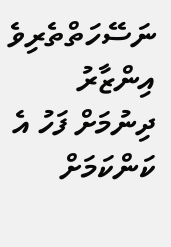ނަސޭހަތްތެރިވެ އިންޒާރު ދިނުމަށް ފަހު އެ ކަންކަމަށް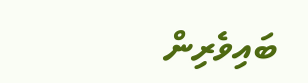ބައިވެރިން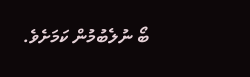ބޯ ނުލެބުމުން ކަމަށެވެ.